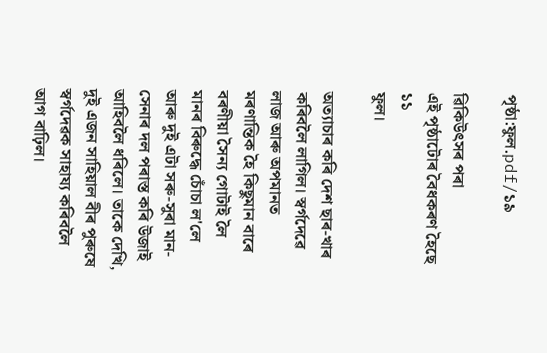পৃষ্ঠা:ফুল.pdf/১৯

ৱিকিউৎসৰ পৰা
এই পৃষ্ঠাটোৰ বৈধকৰণ হৈছে
১১
ফুল।

অত্যাচাৰ কৰি দেশ ছাৰ-খাৰ কৰিবলৈ লাগিল। স্বৰ্গদেৱে লাজ আৰু অপমানত মৰণান্তিক হৈ কিছুমান বাৰে বৰণীয়া সৈন্য গোটাই লৈ মানৰ বিৰুদ্ধে চোঁচা ল'লে আৰু দুই এটা সৰু-সুৰা মান-সেনাৰ দল পৰাস্ত কৰি উজাই আহিবলৈ ধৰিলে। তাকে দেখি, দুই এজন সাহিয়াল বীৰ পুৰুষে স্বৰ্গদেৱক সাহায্য কৰিবলৈ আগ বাঢ়িল।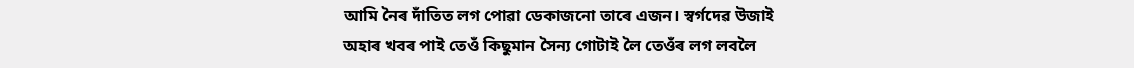আমি নৈৰ দাঁতিত লগ পোৱা ডেকাজনো তাৰে এজন। স্বৰ্গদেৱ উজাই অহাৰ খবৰ পাই তেওঁ কিছুমান সৈন্য গোটাই লৈ তেওঁৰ লগ লবলৈ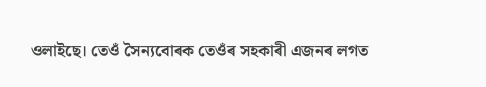ওলাইছে। তেওঁ সৈন্যবোৰক তেওঁৰ সহকাৰী এজনৰ লগত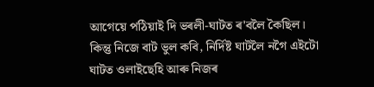আগেয়ে পঠিয়াই দি ভৰলী-ঘাটত ৰ'বলৈ কৈছিল। কিন্তু নিজে বাট ভুল কবি, নিৰ্দিষ্ট ঘাটলৈ নগৈ এইটো ঘাটত ওলাইছেহি আৰু নিজৰ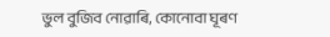ভুল বুজিব নোৱাৰি, কোনোবা ঘূৰণ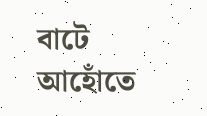বাটে আহোঁতে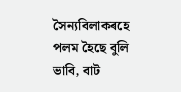সৈন্যবিলাকৰহে পলম হৈছে বুলি ভাবি, বাট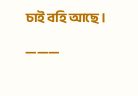চাই বহি আছে।

———